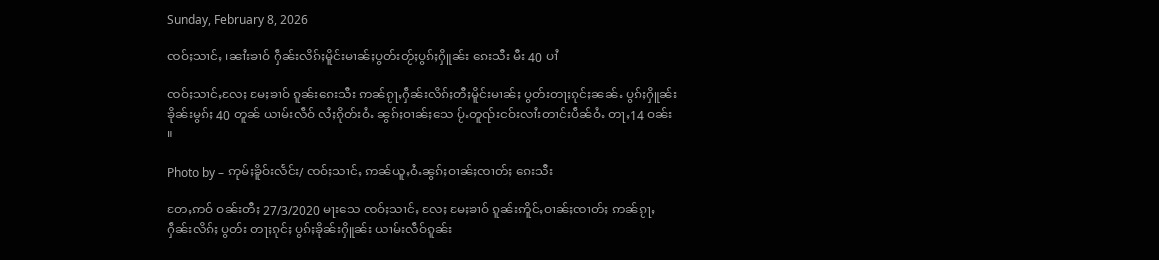Sunday, February 8, 2026

ၸဝ်ႈသၢင်ႇ ၊ၼၢႆးၶၢဝ် ႁဵၼ်းလိၵ်ႈမိူင်းမၢၼ်ႈပွတ်းတႂ်ႈပွၵ်ႈႁိူၼ်း ၵေးသီး မီး 40 ပၢႆ

ၸဝ်ႈသၢင်ႇလႄႈ မႄႈၶၢဝ် ၵူၼ်းၵေးသီး ဢၼ်ၵႂႃႇႁဵၼ်းလိၵ်ႈတီႈမိူင်းမၢၼ်ႈ ပွတ်းတႃႈၵုင်ႈၼၼ်ႉ ပွၵ်ႈႁိူၼ်းၶိုၼ်းမွၵ်ႈ 40 တူၼ် ယၢမ်းလဵဝ် လႆႈၵိုတ်းဝႆႉ ၼွၵ်ႈဝၢၼ်ႈသေ ပႂ်ႉတူၺ်းငဝ်းလၢႆးတၢင်းပဵၼ်ဝႆႉ တႃႇ14 ဝၼ်း ။

Photo by – ဢုမ်ႈၶိူဝ်းလႅင်း/ ၸဝ်ႈသၢင်ႇ ဢၼ်ယူႇဝႆႉၼွၵ်ႈဝၢၼ်ႈၸၢတ်ႈ ၵေးသီး

တႄႇဢဝ် ဝၼ်းတီႈ 27/3/2020 မႃးသေ ၸဝ်ႈသၢင်ႇ လႄႈ မႄႈၶၢဝ် ၵူၼ်းဢိူင်ႇဝၢၼ်ႈၸၢတ်ႈ ဢၼ်ၵႂႃႇႁဵၼ်းလိၵ်ႈ ပွတ်း တႃႈၵုင်ႈ ပွၵ်ႈၶိုၼ်းႁိူၼ်း ယၢမ်းလဵဝ်ၵူၼ်း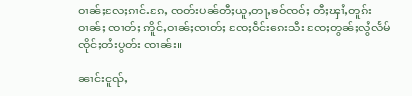ဝၢၼ်ႈလႄႈၵၢင်ႉၵႄႇ ၸတ်းပၼ်တီႈယူႇတႃႇၶဝ်ၸဝ်ႈ တီႈၾၢႆႇတူၵ်းဝၢၼ်ႈ ၸၢတ်ႈ ဢိူင်ႇဝၢၼ်ႈၸၢတ်ႈ ၸႄႈဝဵင်းၵေးသီး ၸႄႈတွၼ်ႈလွႆလႅမ် ၸိုင်ႈတႆးပွတ်း ၸၢၼ်း။

ၼၢင်းငူၺ်ႇ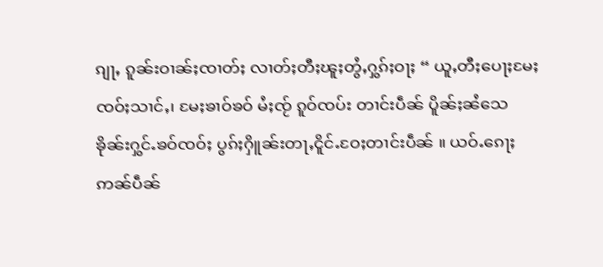ၵျႃႇ ၵူၼ်းဝၢၼ်ႈၸၢတ်ႈ လၢတ်ႈတီႈၽူႈတွႆႇႁွၵ်ႈဝႃႈ “ ယူႇတီႈပေႃႈမႄႈၸဝ်ႈသၢင်ႇ၊ မႄႈၶၢဝ်ၶဝ် မႆႈၸႂ် ၵူဝ်ၸပ်း တၢင်းပဵၼ် ပိူၼ်ႈၼႆသေ ၶိုၼ်းႁွင်ႉၶဝ်ၸဝ်ႈ ပွၵ်ႈႁိူၼ်းတႃႇငိူင်ႉဝႄႈတၢင်းပဵၼ် ။ ယဝ်ႉၵေႃႈ ဢၼ်ပဵၼ်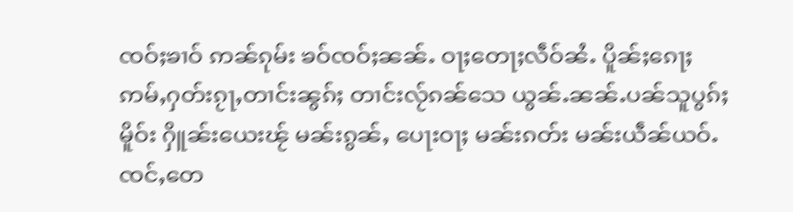ၸဝ်ႈၶၢဝ် ဢၼ်ၵုမ်း ၶဝ်ၸဝ်ႈၼၼ်ႉ ဝႃႈတေႃႈလဵဝ်ၼႆႉ ပိူၼ်ႈၵေႃႈဢမ်ႇႁတ်းၵႂႃႇတၢင်းၼွၵ်ႈ တၢင်းလႂ်ၵၼ်သေ ယွၼ်ႉၼၼ်ႉပၼ်သူပွၵ်ႈမိူဝ်း ႁိူၼ်းယေးၽႂ် မၼ်းၵွၼ်ႇ ပေႃးဝႃႈ မၼ်းၵတ်း မၼ်းယဵၼ်ယဝ်ႉ ၸင်ႇတေ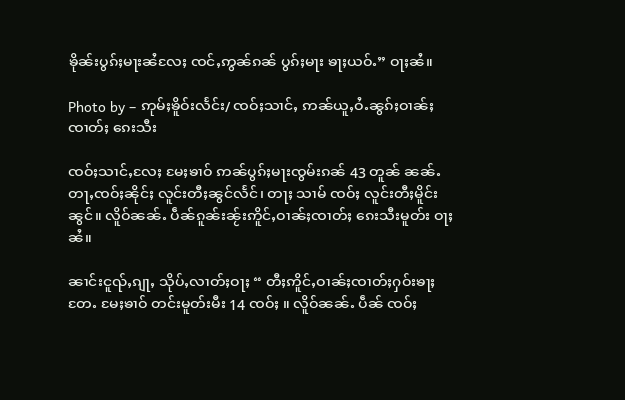ၶိုၼ်းပွၵ်ႈမႃးၼႆလႄႈ ၸင်ႇဢွၼ်ၵၼ် ပွၵ်ႈမႃး ၶႃႈယဝ်ႉ” ဝႃႈၼႆ။

Photo by – ဢုမ်ႈၶိူဝ်းလႅင်း/ ၸဝ်ႈသၢင်ႇ ဢၼ်ယူႇဝႆႉၼွၵ်ႈဝၢၼ်ႈၸၢတ်ႈ ၵေးသီး

ၸဝ်ႈသၢင်ႇလႄႈ မႄႈၶၢဝ် ဢၼ်ပွၵ်ႈမႃးၸွမ်းၵၼ် 43 တူၼ် ၼၼ်ႉ တႃႇၸဝ်ႈၼိုင်ႈ လူင်းတီႈၼွင်လႅင်၊ တႃႈ သၢမ် ၸဝ်ႈ လူင်းတီႈမိူင်းၼွင်။ လိူဝ်ၼၼ်ႉ ပဵၼ်ၵူၼ်းၼႂ်းဢိူင်ႇဝၢၼ်ႈၸၢတ်ႈ ၵေးသီးမူတ်း ဝႃႈၼႆ။

ၼၢင်းငူၺ်ႇၵျႃႇ သိုပ်ႇလၢတ်ႈဝႃႈ “ တီႈဢိူင်ႇဝၢၼ်ႈၸၢတ်ႈႁဝ်းၶႃႈတႄႉ မႄႈၶၢဝ် တင်းမူတ်းမီး 14 ၸဝ်ႈ ။ လိူဝ်ၼၼ်ႉ ပဵၼ် ၸဝ်ႈ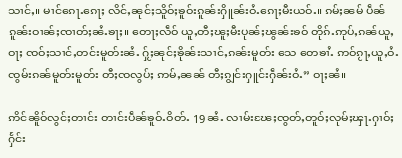သၢင်ႇ။ မၢင်ၵေႃႉၵေႃႈ လိင်ႇၼုင်ႈသိူဝ်ႈၶူဝ်းၵူၼ်းႁိူၼ်းဝႆႉၵေႃႈမီးယဝ်ႉ။ ၵမ်ႈၼမ် ပဵၼ်ၵူၼ်းဝၢၼ်ႈၸၢတ်ႈၼႆႉၶႃႈ။ တေႃႈလဵဝ် ယူႇတီႈၽူႈမီးပုၼ်ႈၽွၼ်းၶဝ် တိုၵ်ႉဢုပ်ႇၵၼ်ယူႇဝႃႈ ၸဝ်ႈသၢင်ႇတင်းမူတ်းၼႆႉ ႁႂ်ႈၼုင်ႈၶိုၼ်းသၢင်ႇၵၼ်းမူတ်း သေ တေၶၢႆႉ ဢဝ်ၵႂႃႇယူႇဝႆႉၸွမ်းၵၼ်မူတ်းမူတ်း တီႈၸလွပ်ႈ ဢမ်ႇၼၼ် တီႈၵျွင်းႁူင်းႁဵၼ်းဝႆႉ” ဝႃႈၼႆ။

ဢိင်ၼိူဝ်လွင်ႈတၢင်း တၢင်းပဵၼ်ၶူဝ်ႉဝိတ်ႉ 19 ၼႆႉ လၢမ်းၽႄႈၸွတ်ႇတူဝ်ႈလုမ်ႈၾႃႉႁၢဝ်ႈႁႅင်း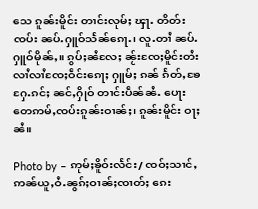သေ ၵူၼ်းမိူင်း တၢင်းလုမ်ႈ ၾႃႉ တိတ်းၸပ်း ၼပ်ႉႁူဝ်သႅၼ်ၵေႃႉ၊ လူႉတၢႆ ၼပ်ႉႁူဝ်မိုၼ်ႇ။ ၵွပ်ႈၼႆလႄႈ ၼႂ်းၸႄႈမိူင်းတႆး လၢႆလၢႆၸႄႈဝဵင်းၵေႃႈ ႁူမ်ႈ ၵၼ် ၵႅတ်ႇၶႄႁႄႉၵင်ႈ ၼင်ႇႁိုဝ် တၢင်းပဵၼ်ၼႆႉ ပေႃးတေဢမ်ႇၸပ်းၵူၼ်းဝၢၼ်ႈ၊ ၵူၼ်းမိူင်း ဝႃႈၼႆ။

Photo by – ဢုမ်ႈၶိူဝ်းလႅင်း/ ၸဝ်ႈသၢင်ႇ ဢၼ်ယူႇဝႆႉၼွၵ်ႈဝၢၼ်ႈၸၢတ်ႈ ၵေး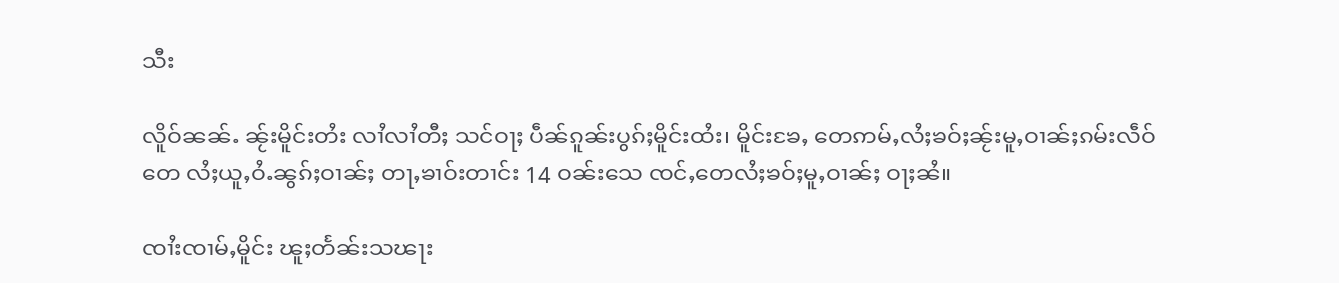သီး

လိူဝ်ၼၼ်ႉ ၼႂ်းမိူင်းတႆး လၢႆလၢႆတီႈ သင်ဝႃႈ ပဵၼ်ၵူၼ်းပွၵ်ႈမိူင်းထႆး၊ မိူင်းၶႄႇ တေဢမ်ႇလႆႈၶဝ်ႈၼႂ်းမူႇဝၢၼ်ႈၵမ်းလဵဝ် တေ လႆႈယူႇဝႆႉၼွၵ်ႈဝၢၼ်ႈ တႃႇၶၢဝ်းတၢင်း 14 ဝၼ်းသေ ၸင်ႇတေလႆႈၶဝ်ႈမူႇဝၢၼ်ႈ ဝႃႈၼႆ။

ၸၢႆးၸၢမ်ႇမိူင်း ၽူႈတႅၼ်းသၽႃး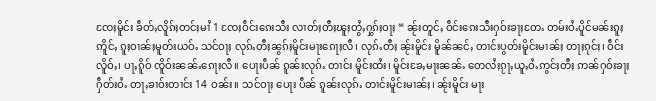ၸႄႈမိူင်း ၶဵတ်ႇလိူၵ်ႈတင်ႈမၢႆ 1 ၸႄႈဝဵင်းၵေးသီး လၢတ်ႈတီႈၽူႈတွႆႇႁွၵ်ႈဝႃႈ “ ၼႂ်းတူင်ႇ ဝဵင်းၵေးသီးႁဝ်းၶႃႈတႄႉ တမ်းဝႆႉပိူင်မၼ်းၵူႈဢိူင်ႇ ၵူႈဝၢၼ်ႈမူတ်းယဝ်ႉ သင်ဝႃႈ လုၵ်ႉတီႈၼွၵ်ႈမိူင်းမႃးၵေႃႈလီ၊ လုၵ်ႉတီႈ ၼႂ်းမိူင်း မိူၼ်ၼင်ႇ တၢင်းပွတ်းမိူင်းမၢၼ်ႈ တႃႈၵုင်ႈ၊ ဝဵင်းလိူဝ်ႇ၊ ပႃႇၵိူဝ် ၸိူဝ်းၼၼ်ႉၵေႃႈလီ။ ပေႃးပဵၼ် ၵူၼ်းလုၵ်ႉ တၢင်း မိူင်းထႆး၊ မိူင်းၶႄႇမႃးၼၼ်ႉ တေလႆႈၵႂႃႇယူႇဝႆႉဢွင်ႈတီႈ ဢၼ်ႁဝ်းၶႃႈႁဵတ်းဝႆႉ တႃႇၶၢဝ်းတၢင်း 14 ဝၼ်း။ သင်ဝႃႈ ပေႃး ပဵၼ် ၵူၼ်းလုၵ်ႉ တၢင်းမိူင်းမၢၼ်ႈ၊ ၼႂ်းမိူင်း မႃး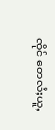ၸိုင် တေလႆႈယူႇ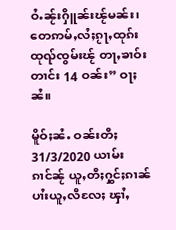ဝႆႉၼႂ်းႁိူၼ်းၽႂ်မၼ်း၊ တေဢမ်ႇလႆႈၵႂႃႇထုၵ်းထုၺ်ၸွမ်းၽႂ် တႃႇၶၢဝ်းတၢင်း 14 ဝၼ်း” ဝႃႈၼႆ။

မိူဝ်ႈၼႆႉ ဝၼ်းတီႈ 31/3/2020 ယၢမ်းၵၢင်ၼႂ် ယူႇတီႈႁွင်ႈၵၢၼ်ပၢႆးယူႇလီလႄႈ ၾၢႆႇ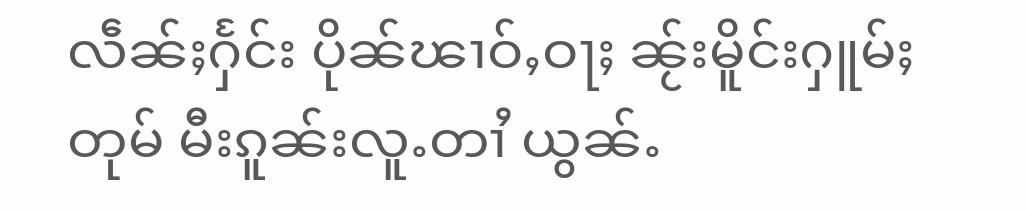လဵၼ်ႈႁႅင်း ပိုၼ်ၽၢဝ်ႇဝႃႈ ၼႂ်းမိူင်းႁူမ်ႈ တုမ် မီးၵူၼ်းလူႉတၢႆ ယွၼ်ႉ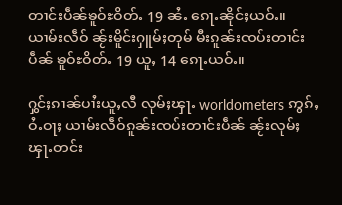တၢင်းပဵၼ်ၶူဝ်ႊဝိတ်ႉ 19 ၼႆႉ ၵေႃႉၼိုင်ႈယဝ်ႉ။ ယၢမ်းလဵဝ် ၼႂ်းမိူင်းႁူမ်ႈတုမ် မီးၵူၼ်းၸပ်းတၢင်း ပဵၼ် ၶူဝ်ႊဝိတ်ႉ 19 ယူႇ 14 ၵေႃႉယဝ်ႉ။

ႁွင်ႈၵၢၼ်ပၢႆးယူႇလီ လုမ်ႈၾႃႉ worldometers ဢွၵ်ႇဝႆႉဝႃႈ ယၢမ်းလဵဝ်ၵူၼ်းၸပ်းတၢင်းပဵၼ် ၼႂ်းလုမ်ႈၾႃႉတင်း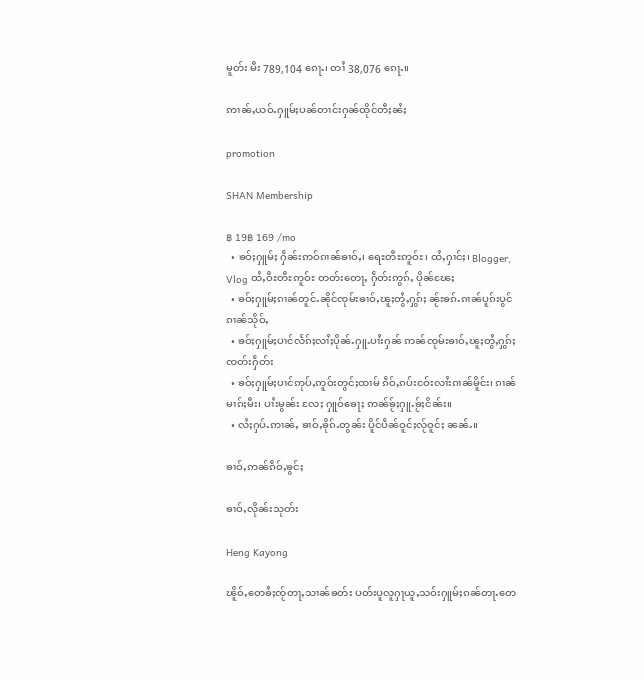မူတ်း မီး 789,104 ၵေႃႉ၊ တၢႆ 38,076 ၵေႃႉ။

ဢၢၼ်ႇယဝ်ႉႁူမ်ႈပၼ်တၢင်းႁၼ်ထိုင်တီႈၼႆႈ

promotion

SHAN Membership

฿ 19฿ 169 /mo
  • ၶဝ်ႈႁူမ်ႈ ႁဵၼ်းဢဝ်ၵၢၼ်ၶၢဝ်ႇ၊ ရေႊတီႊဢူဝ်ႊ၊ ထႆႇႁၢင်ႈ၊ Blogger, Vlog ထႆႇဝီႊတီႊဢူဝ်ႊ တတ်းတေႃႇ ႁဵတ်းဢွၵ်ႇ ပိုၼ်ၽႄႈ
  • ၶဝ်ႈႁူမ်ႈၵၢၼ်တူင်ႉၼိုင်ၸုမ်းၶၢဝ်ႇၽူႈတွႆႇႁွၵ်ႈ ၼႂ်းၶၵ်ႉၵၢၼ်ပူၵ်းပွင်ၵၢၼ်သိုဝ်ႇ
  • ၶဝ်ႈႁူမ်ႈပၢင်လႅၵ်ႈလၢႆႈပိုၼ်ႉႁူႉပၢႆးႁၼ် ဢၼ်ၸုမ်းၶၢဝ်ႇၽူႈတွႆႇႁွၵ်ႈၸတ်းႁဵတ်း
  • ၶဝ်ႈႁူမ်ႈပၢင်ဢုပ်ႇဢူဝ်းတွင်ႈထၢမ် ၵဵဝ်ႇၵပ်းငဝ်းလၢႆးၵၢၼ်မိူင်း၊ ၵၢၼ်မၢၵ်ႈမီး၊ ပၢႆးမွၼ်း လႄႈ ႁူဝ်ၶေႃႈ ဢၼ်ၶႂ်ႈႁူႉၶႂ်ႈငိၼ်း။
  • လႆႈႁပ်ႉဢၢၼ်ႇ ၶၢဝ်ႇၶိုၵ်ႉတွၼ်း ပိူင်ပဵၼ်ဝူင်ႈလႂ်ဝူင်ႈ ၼၼ်ႉ။

ၶၢဝ်ႇဢၼ်ၵဵဝ်ႇၶွင်ႈ

ၶၢဝ်ႇလိုၼ်းသုတ်း

Heng Kayong

ၽိူဝ်ႇတေၶႆႈၸႂ်တႃႇသၢၼ်ၶတ်း ပတ်းပူလူႁႃယူႇသဝ်းႁူမ်ႈၵၼ်တႃႉတေ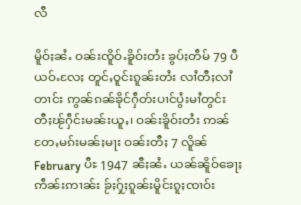လီ

မိူဝ်ႈၼႆႉ ဝၼ်းၸိူဝ်ႉၶိူဝ်းတႆး ၶွပ်ႈတဵမ် 79 ပီယဝ်ႉလႄႈ တူင်ႇဝူင်းၵူၼ်းတႆး လၢႆတီႈလၢႆတၢင်း ဢွၼ်ၵၼ်ၶိုင်ႁဵတ်းပၢင်ပွႆးမၢႆတွင်း တီႈၽႂ်ႁဵင်းမၼ်းယူႇ၊ ဝၼ်းၶိူဝ်းတႆး ဢၼ်တႄႇမၵ်းမၼ်ႈမႃး ဝၼ်းတီႈ 7 လိူၼ်February ပီႊ 1947 ၼီႈၼႆႉ ယၼ်ၼိူဝ်ၶေႃႈဢဵၼ်းဢၢၼ်း ၶႂ်ႈႁႂ်ႈၵူၼ်းမိူင်းၵူႈၸၢဝ်း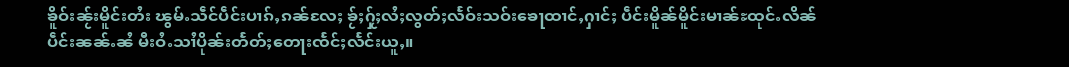ၶိူဝ်းၼႂ်းမိူင်းတႆး ၽွမ်ႉသဵင်ပဵင်းပၢၵ်ႇၵၼ်လႄႈ ၶႂ်ႈႁႂ်ႈလႆႈလွတ်ႈလႅဝ်းသဝ်းၶေႃထၢင်ႇႁၢင်ႈ ပဵင်းမိူၼ်မိူင်းမၢၼ်ႊထုင်ႉလိၼ်ပဵင်းၼၼ်ႉၼႆ မီးဝႆႉသၢႆပိုၼ်းတႅတ်ႈတေႃးၸႅင်ႈလႅင်းယူႇ။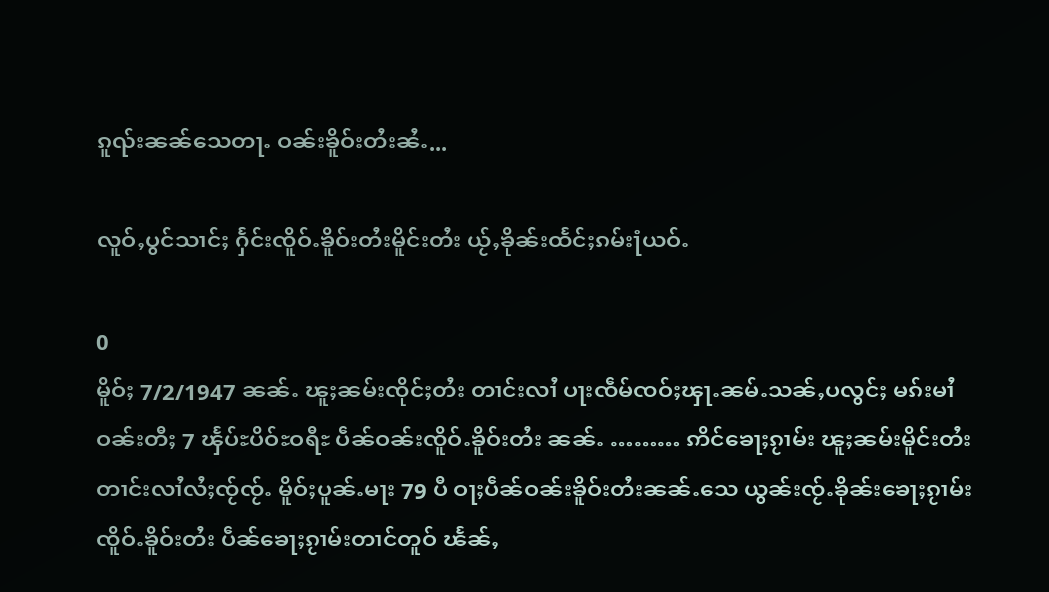ၵူၺ်းၼၼ်သေတႃႉ ဝၼ်းၶိူဝ်းတႆးၼႆႉ...

လူဝ်ႇပွင်သၢင်ႈ ႁႅင်းၸိူဝ်ႉၶိူဝ်းတႆးမိူင်းတႆး ယႂ်ႇၶိုၼ်းထႅင်ႈၵမ်း႞ယဝ်ႉ

0
မိူဝ်ႈ 7/2/1947 ၼၼ်ႉ ၽူႈၼမ်းၸိုင်ႈတႆး တၢင်းလၢႆ ပႃးၸဵမ်ၸဝ်ႈၾႃႉၼမ်ႉသၼ်ႇပလွင်ႈ မၵ်းမၢႆ ဝၼ်းတီႈ 7 ၾႅပ်ႊပိဝ်ႊဝရီႊ ပဵၼ်ဝၼ်းၸိူဝ်ႉၶိူဝ်းတႆး ၼၼ်ႉ ……… ဢိင်ၶေႃႈၵႂၢမ်း ၽူႈၼမ်းမိူင်းတႆး တၢင်းလၢႆလႆႈၸႂ်ၸႂ်ႉ မိူဝ်ႈပူၼ်ႉမႃး 79 ပီ ဝႃႈပဵၼ်ဝၼ်းၶိူဝ်းတႆးၼၼ်ႉသေ ယွၼ်းၸႂ်ႉၶိုၼ်းၶေႃႈၵႂၢမ်း ၸိူဝ်ႉၶိူဝ်းတႆး ပဵၼ်ၶေႃႈၵႂၢမ်းတၢင်တူဝ် ၽႅၼ်ႇ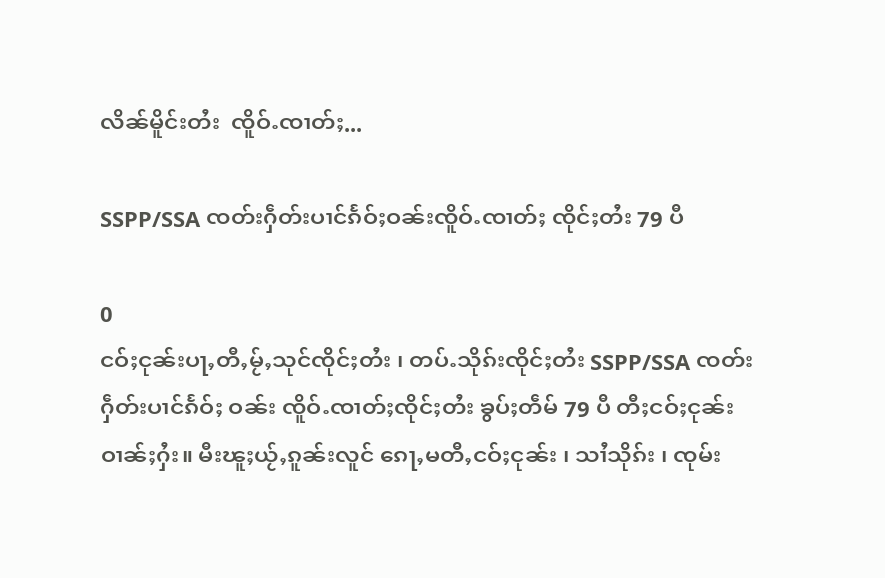လိၼ်မိူင်းတႆး  ၸိူဝ်ႉၸၢတ်ႈ...

SSPP/SSA ၸတ်းႁဵတ်းပၢင်ၵႅဝ်ႈဝၼ်းၸိူဝ်ႉၸၢတ်ႈ ၸိုင်ႈတႆး 79 ပီ

0
ငဝ်ႈငုၼ်းပႃႇတီႇမႂ်ႇသုင်ၸိုင်ႈတႆး ၊ တပ်ႉသိုၵ်းၸိုင်ႈတႆး SSPP/SSA ၸတ်းႁဵတ်းပၢင်ၵႅဝ်ႈ ဝၼ်း ၸိူဝ်ႉၸၢတ်ႈၸိုင်ႈတႆး ၶွပ်ႈတဵမ် 79 ပီ တီႈငဝ်ႈငုၼ်းဝၢၼ်ႈႁႆး။ မီးၽူႈယႂ်ႇၵူၼ်းလူင် ၵေႃႇမတီႇငဝ်ႈငုၼ်း ၊ သၢႆသိုၵ်း ၊ ၸုမ်း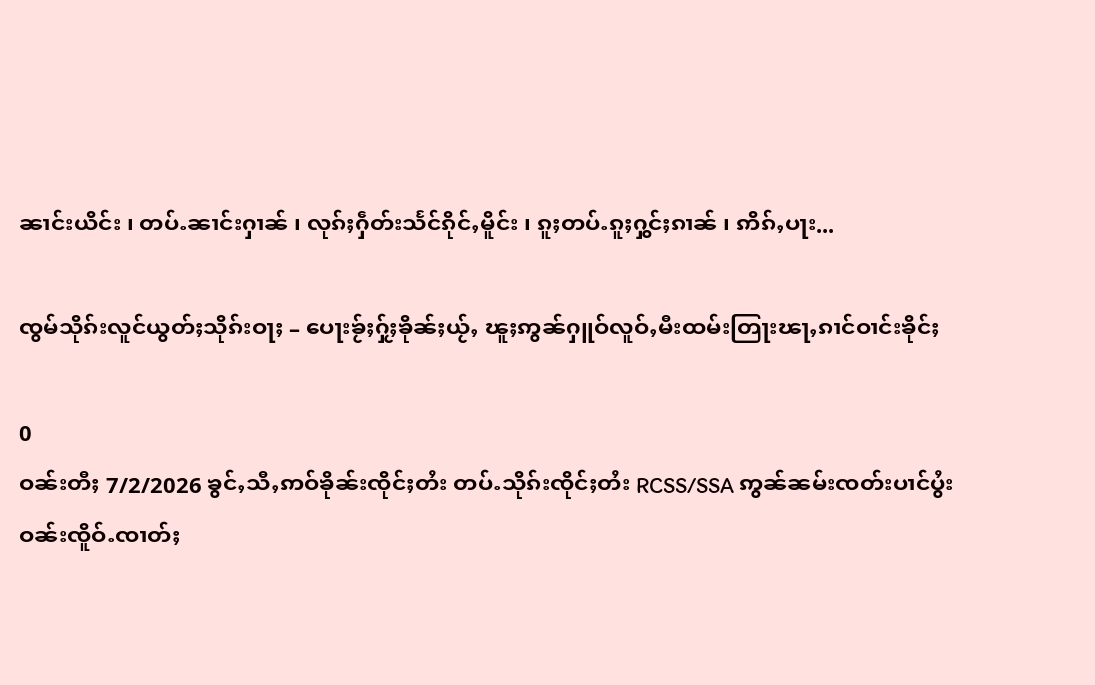ၼၢင်းယိင်း ၊ တပ်ႉၼၢင်းႁၢၼ် ၊ လုၵ်ႈႁဵတ်းသႅင်ၵိုင်ႇမိူင်း ၊ ၵူႈတပ်ႉၵူႈႁွင်ႈၵၢၼ် ၊ ဢိၵ်ႇပႃး...

ၸွမ်သိုၵ်းလူင်ယွတ်ႈသိုၵ်းဝႃႈ – ပေႃးၶႂ်ႈႁႂ်ႈၶိုၼ်ႈယႂ်ႇ ၽူႈဢွၼ်ႁူဝ်လူဝ်ႇမီးထမ်းတြႃးၽႃႇၵၢင်ဝၢင်းၶိုင်ႈ

0
ဝၼ်းတီႈ 7/2/2026 ၶွင်ႇသီႇဢဝ်ၶိုၼ်းၸိုင်ႈတႆး တပ်ႉသိုၵ်းၸိုင်ႈတႆး RCSS/SSA ဢွၼ်ၼမ်းၸတ်းပၢင်ပွႆးဝၼ်းၸိူဝ်ႉၸၢတ်ႈ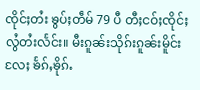ၸိုင်ႈတႆး ၶွပ်ႈတဵမ် 79 ပီ တီႈငဝ်ႈၸိုင်ႈလွႆတႆးလႅင်း။ မီးၵူၼ်းသိုၵ်းၵူၼ်းမိူင်းလႄႈ ၶႅၵ်ႇၶိုၵ်ႉ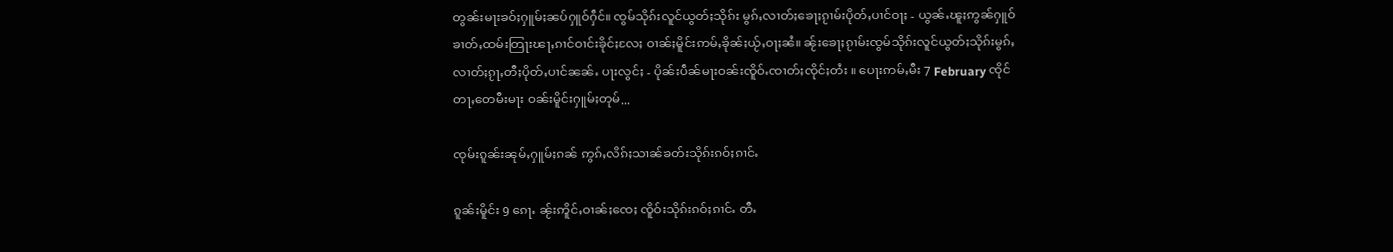တွၼ်းမႃးၶဝ်ႈႁူမ်ႈၼပ်ႁူဝ်ႁဵင်။ ၸွမ်သိုၵ်းလူင်ယွတ်ႈသိုၵ်း မွၵ်ႇလၢတ်ႈၶေႃႈၵႂၢမ်းပိုတ်ႇပၢင်ဝႃႈ - ယွၼ်ႉၽူႈဢွၼ်ႁူဝ်ၶၢတ်ႇထမ်းတြႃးၽႃႇၵၢင်ဝၢင်းၶိုင်ႈလႄႈ ဝၢၼ်ႈမိူင်းဢမ်ႇၶိုၼ်ႈယႂ်ႇဝႃႈၼႆ။ ၼႂ်းၶေႃႈၵႂၢမ်းၸွမ်သိုၵ်းလူင်ယွတ်ႈသိုၵ်းမွၵ်ႇလၢတ်ႈၵႂႃႇတီႈပိုတ်ႇပၢင်ၼၼ်ႉ ပႃးလွင်ႈ - ပိုၼ်းပဵၼ်မႃးဝၼ်းၸိူဝ်ႉၸၢတ်ႈၸိုင်ႈတႆး ။ ပေႃးဢမ်ႇမီး 7 February ၸိုင်တႃႇတေမီးမႃး ဝၼ်းမိူင်းႁူမ်ႈတုမ်...

ၸုမ်းၵူၼ်းၼုမ်ႇႁူမ်ႈၵၼ် ဢွၵ်ႇလိၵ်ႈသၢၼ်ၶတ်းသိုၵ်းၵဝ်ႈၵၢင်ႉ

ၵူၼ်းမိူင်း 9 ၵေႃႉ ၼႂ်းဢိူင်ႇဝၢၼ်ႈၸေႈ ၸိူဝ်းသိုၵ်းၵဝ်ႈၵၢင်ႉ တီႉ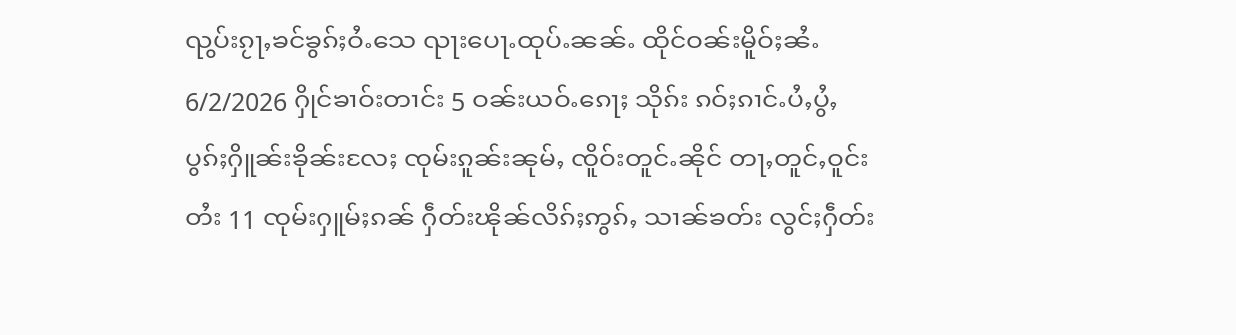ၺွပ်းၵႂႃႇၶင်ၶွၵ်ႈဝႆႉသေ ၺႃးပေႃႉထုပ်ႉၼၼ်ႉ ထိုင်ဝၼ်းမိူဝ်ႈၼႆႉ 6/2/2026 ႁိုင်ၶၢဝ်းတၢင်း 5 ဝၼ်းယဝ်ႉၵေႃႈ သိုၵ်း ၵဝ်ႈၵၢင်ႉပႆႇပွႆႇပွၵ်ႈႁိူၼ်းၶိုၼ်းလႄႈ ၸုမ်းၵူၼ်းၼုမ်ႇ ၸိူဝ်းတူင်ႉၼိုင် တႃႇတူင်ႇဝူင်းတႆး 11 ၸုမ်းႁူမ်ႈၵၼ် ႁဵတ်းၽိုၼ်လိၵ်ႈဢွၵ်ႇ သၢၼ်ၶတ်း လွင်ႈႁဵတ်း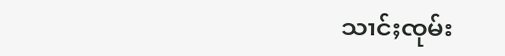သၢင်ႈၸုမ်း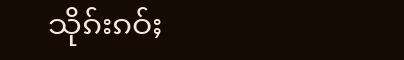သိုၵ်းၵဝ်ႈ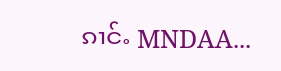ၵၢင်ႉ MNDAA...